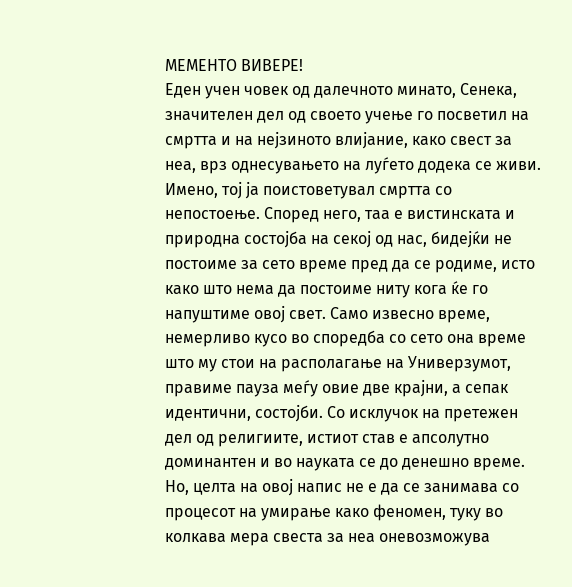МЕМЕНТО ВИВЕРЕ!
Еден учен човек од далечното минато, Сенека, значителен дел од своето учење го посветил на смртта и на нејзиното влијание, како свест за неа, врз однесувањето на луѓето додека се живи. Имено, тој ја поистоветувал смртта со непостоење. Според него, таа е вистинската и природна состојба на секој од нас, бидејќи не постоиме за сето време пред да се родиме, исто како што нема да постоиме ниту кога ќе го напуштиме овој свет. Само извесно време, немерливо кусо во споредба со сето она време што му стои на располагање на Универзумот, правиме пауза меѓу овие две крајни, а сепак идентични, состојби. Со исклучок на претежен дел од религиите, истиот став е апсолутно доминантен и во науката се до денешно време. Но, целта на овој напис не е да се занимава со процесот на умирање како феномен, туку во колкава мера свеста за неа оневозможува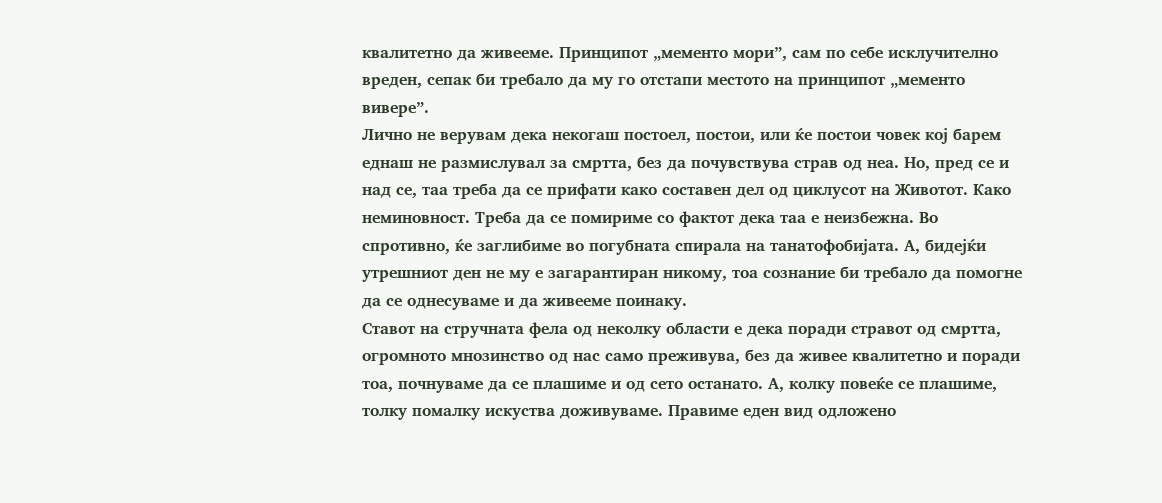квалитетно да живееме. Принципот „мементо мори”, сам по себе исклучително вреден, сепак би требало да му го отстапи местото на принципот „мементо вивере”.
Лично не верувам дека некогаш постоел, постои, или ќе постои човек кој барем еднаш не размислувал за смртта, без да почувствува страв од неа. Но, пред се и над се, таа треба да се прифати како составен дел од циклусот на Животот. Како неминовност. Треба да се помириме со фактот дека таа е неизбежна. Во спротивно, ќе заглибиме во погубната спирала на танатофобијата. А, бидејќи утрешниот ден не му е загарантиран никому, тоа сознание би требало да помогне да се однесуваме и да живееме поинаку.
Ставот на стручната фела од неколку области е дека поради стравот од смртта, огромното мнозинство од нас само преживува, без да живее квалитетно и поради тоа, почнуваме да се плашиме и од сето останато. А, колку повеќе се плашиме, толку помалку искуства доживуваме. Правиме еден вид одложено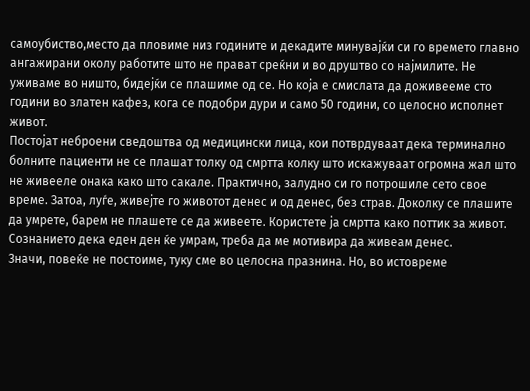самоубиство,место да пловиме низ годините и декадите минувајќи си го времето главно ангажирани околу работите што не прават среќни и во друштво со најмилите. Не уживаме во ништо, бидејќи се плашиме од се. Но која е смислата да доживееме сто години во златен кафез, кога се подобри дури и само 50 години, со целосно исполнет живот.
Постојат неброени сведоштва од медицински лица, кои потврдуваат дека терминално болните пациенти не се плашат толку од смртта колку што искажуваат огромна жал што не живееле онака како што сакале. Практично, залудно си го потрошиле сето свое време. Затоа, луѓе, живејте го животот денес и од денес, без страв. Доколку се плашите да умрете, барем не плашете се да живеете. Користете ја смртта како поттик за живот. Сознанието дека еден ден ќе умрам, треба да ме мотивира да живеам денес.
Значи, повеќе не постоиме, туку сме во целосна празнина. Но, во истовреме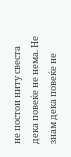не постои ниту свеста дека повеќе не нема. Не знам дека повеќе не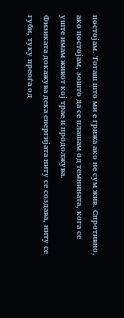постојам. Тогаш што ми е грижа ако не сум жив. Спротивно, ако постојам, зошто да се плашам од темнината, кога се уште имам живот кој трае и продолжува.
Физиката докажува дека енергијата ниту се создава, ниту се губи, туку преоѓа од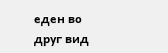еден во друг вид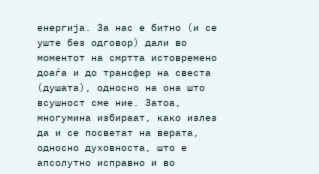енергија. За нас е битно (и се уште без одговор) дали во моментот на смртта истовремено доаѓа и до трансфер на свеста (душата), односно на она што всушност сме ние. Затоа, многумина избираат, како излез да и се посветат на верата, односно духовноста, што е апсолутно исправно и во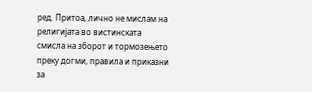ред. Притоа, лично не мислам на религијата во вистинската смисла на зборот и тормозењето преку догми, правила и приказни за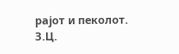рајот и пеколот.
З.Ц.